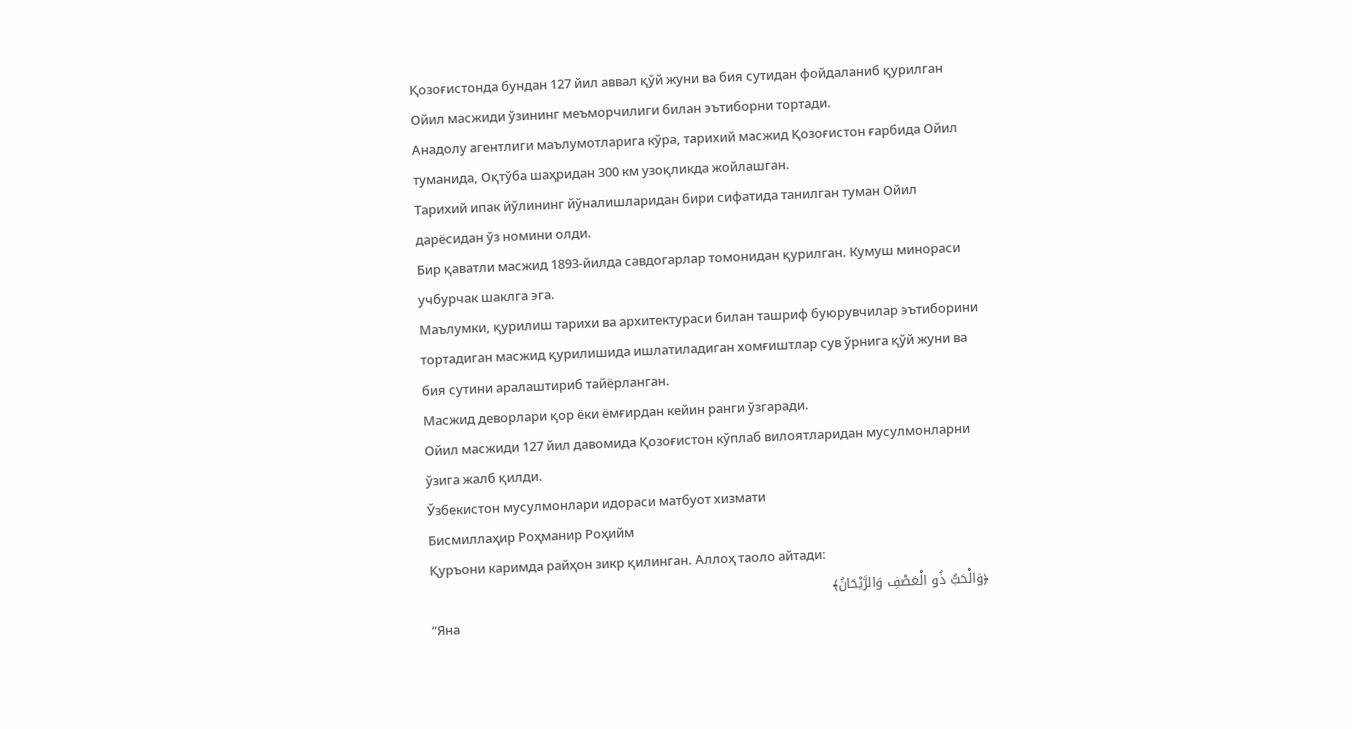Қозоғистонда бундан 127 йил аввал қўй жуни ва бия сутидан фойдаланиб қурилган Ойил масжиди ўзининг меъморчилиги билан эътиборни тортади.
Анадолу агентлиги маълумотларига кўра, тарихий масжид Қозоғистон ғарбида Ойил туманида, Оқтўба шаҳридан 300 км узоқликда жойлашган.
Тарихий ипак йўлининг йўналишларидан бири сифатида танилган туман Ойил дарёсидан ўз номини олди.
Бир қаватли масжид 1893-йилда савдогарлар томонидан қурилган. Кумуш минораси учбурчак шаклга эга.
Маълумки, қурилиш тарихи ва архитектураси билан ташриф буюрувчилар эътиборини тортадиган масжид қурилишида ишлатиладиган хомғиштлар сув ўрнига қўй жуни ва бия сутини аралаштириб тайёрланган.
Масжид деворлари қор ёки ёмғирдан кейин ранги ўзгаради.
Ойил масжиди 127 йил давомида Қозоғистон кўплаб вилоятларидан мусулмонларни ўзига жалб қилди.
Ўзбекистон мусулмонлари идораси матбуот хизмати
Бисмиллаҳир Роҳманир Роҳийм
Қуръони каримда райҳон зикр қилинган. Аллоҳ таоло айтади:
﴿وَالْحَبُّ ذُو الْعَصْفِ وَالرَّيْحَانُ﴾
“Яна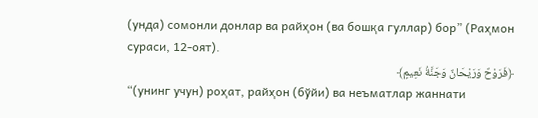(унда) сомонли донлар ва райҳон (ва бошқа гуллар) бор” (Раҳмон сураси, 12-оят).
﴿فَرَوْحٌ وَرَيْحَانٌ وَجَنَّةُ نَعِيمٍ﴾
“(унинг учун) роҳат, райҳон (бўйи) ва неъматлар жаннати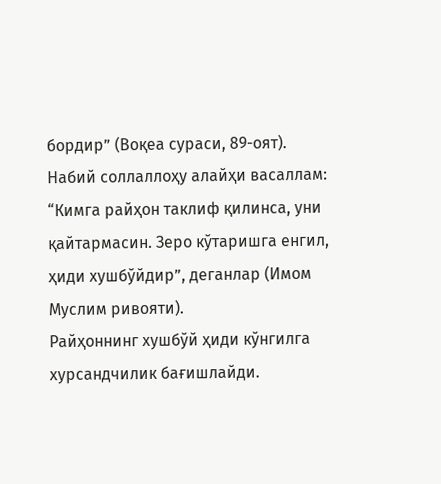бордир” (Воқеа сураси, 89-оят).
Набий соллаллоҳу алайҳи васаллам: “Кимга райҳон таклиф қилинса, уни қайтармасин. Зеро кўтаришга енгил, ҳиди хушбўйдир”, деганлар (Имом Муслим ривояти).
Райҳоннинг хушбўй ҳиди кўнгилга хурсандчилик бағишлайди.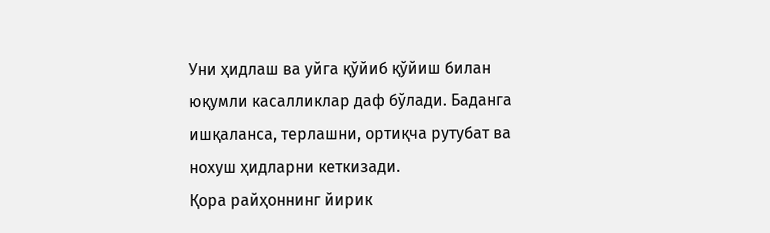Уни ҳидлаш ва уйга қўйиб қўйиш билан юқумли касалликлар даф бўлади. Баданга ишқаланса, терлашни, ортиқча рутубат ва нохуш ҳидларни кеткизади.
Қора райҳоннинг йирик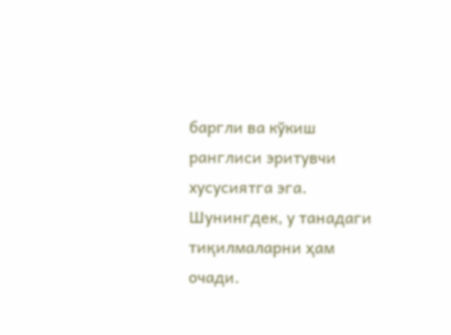баргли ва кўкиш ранглиси эритувчи хусусиятга эга. Шунингдек, у танадаги тиқилмаларни ҳам очади.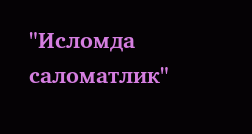"Исломда саломатлик"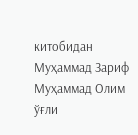китобидан
Муҳаммад Зариф Муҳаммад Олим ўғли